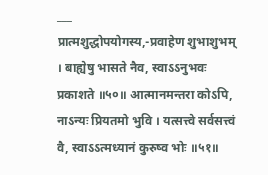___
प्रात्मशुद्धोपयोगस्य,-प्रवाहेण शुभाशुभम् । बाह्येषु भासते नैव, स्वाऽऽनुभवः प्रकाशते ॥५०॥ आत्मानमन्तरा कोऽपि, नाऽन्यः प्रियतमो भुवि । यत्सत्त्वे सर्वसत्त्वं वै, स्वाऽऽत्मध्यानं कुरुष्व भोः ॥५१॥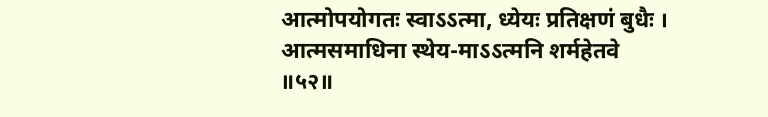आत्मोपयोगतः स्वाऽऽत्मा, ध्येयः प्रतिक्षणं बुधैः । आत्मसमाधिना स्थेय-माऽऽत्मनि शर्महेतवे ॥५२॥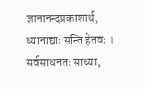ज्ञानानन्दप्रकाशार्थ, ध्यानाद्याः सन्ति हेतवः । सर्वसाधनतः साध्या,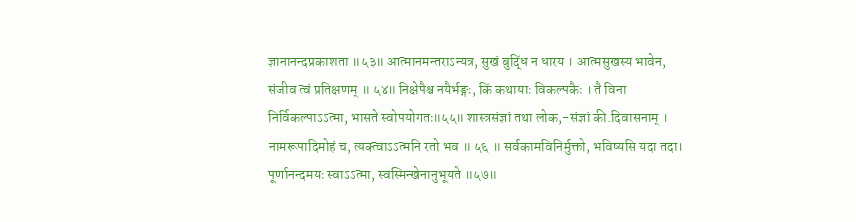ज्ञानानन्दप्रकाशता ॥५३॥ आत्मानमन्तराऽन्यत्र, सुखं बुद्धिं न धारय । आत्मसुखस्य भावेन, संजीव त्वं प्रतिक्षणम् ॥ ५४॥ निक्षेपैश्च नयैर्भङ्गः, किं कथायाः विकल्पकैः । तै विना निर्विकल्पाऽऽत्मा, भासते स्वोपयोगतः॥५५॥ शास्त्रसंज्ञां तथा लोक,-संज्ञां की.दिवासनाम् । नामरूपादिमोहं च, त्यक्त्वाऽऽत्मनि रतो भव ॥ ५६ ॥ सर्वकामविनिर्मुक्तो, भविष्यसि यदा तदा। पूर्णानन्दमयः स्वाऽऽत्मा, स्वस्मिन्खेनानुभूयते ॥५७॥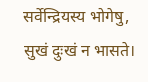सर्वेन्द्रियस्य भोगेषु, सुखं दुःखं न भासते।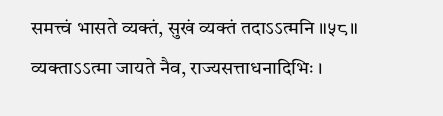समत्त्वं भासते व्यक्तं, सुखं व्यक्तं तदाऽऽत्मनि ॥५८॥ व्यक्ताऽऽत्मा जायते नैव, राज्यसत्ताधनादिभिः ।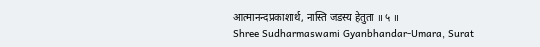आत्मानन्दप्रकाशार्थ, नास्ति जडस्य हेतुता ॥ ५ ॥
Shree Sudharmaswami Gyanbhandar-Umara, Surat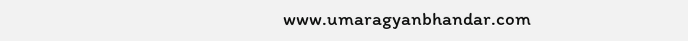www.umaragyanbhandar.com